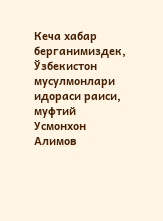Кеча хабар берганимиздек, Ўзбекистон мусулмонлари идораси раиси, муфтий Усмонхон Алимов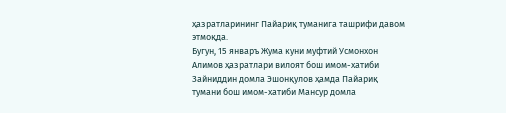ҳазратларининг Пайариқ туманига ташрифи давом этмоқда.
Бугун, 15 январъ Жума куни муфтий Усмонхон Алимов ҳазратлари вилоят бош имом-хатиби Зайниддин домла Эшонқулов ҳамда Пайариқ тумани бош имом-хатиби Мансур домла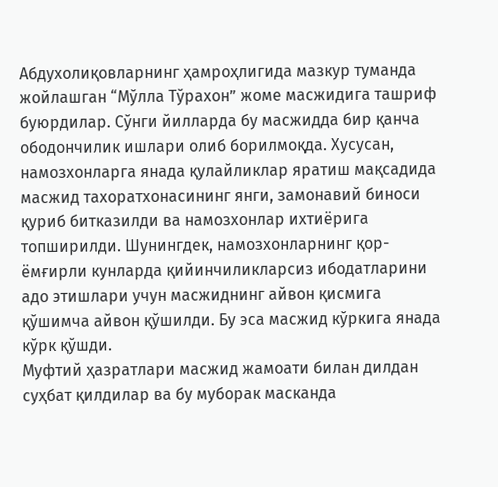Абдухолиқовларнинг ҳамроҳлигида мазкур туманда жойлашган “Мўлла Тўрахон” жоме масжидига ташриф буюрдилар. Сўнги йилларда бу масжидда бир қанча ободончилик ишлари олиб борилмоқда. Хусусан, намозхонларга янада қулайликлар яратиш мақсадида масжид тахоратхонасининг янги, замонавий биноси қуриб битказилди ва намозхонлар ихтиёрига топширилди. Шунингдек, намозхонларнинг қор-ёмғирли кунларда қийинчиликларсиз ибодатларини адо этишлари учун масжиднинг айвон қисмига қўшимча айвон қўшилди. Бу эса масжид кўркига янада кўрк қўшди.
Муфтий ҳазратлари масжид жамоати билан дилдан суҳбат қилдилар ва бу муборак масканда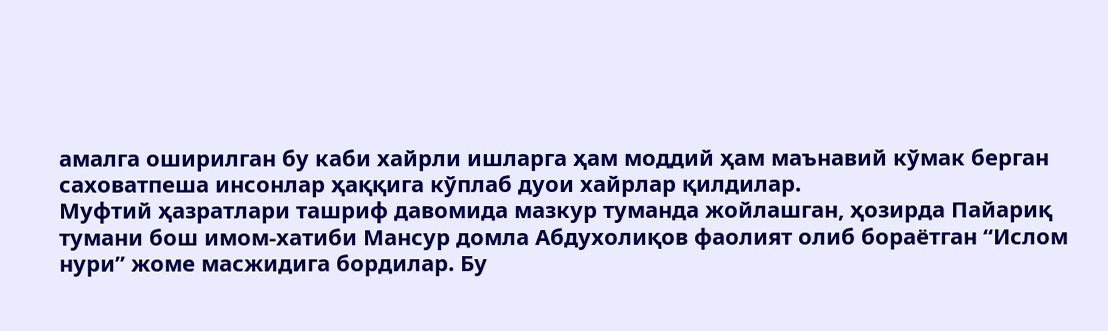амалга оширилган бу каби хайрли ишларга ҳам моддий ҳам маънавий кўмак берган саховатпеша инсонлар ҳаққига кўплаб дуои хайрлар қилдилар.
Муфтий ҳазратлари ташриф давомида мазкур туманда жойлашган, ҳозирда Пайариқ тумани бош имом-хатиби Мансур домла Абдухолиқов фаолият олиб бораётган “Ислом нури” жоме масжидига бордилар. Бу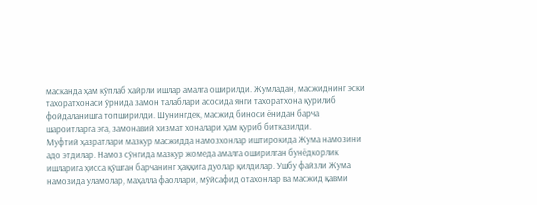масканда ҳам кўплаб хайрли ишлар амалга оширилди. Жумладан, масжиднинг эски тахоратхонаси ўрнида замон талаблари асосида янги тахоратхона қурилиб фойдаланишга топширилди. Шунингдек, масжид биноси ёнидан барча шароитларга эга, замонавий хизмат хоналари ҳам қуриб битказилди.
Муфтий ҳазратлари мазкур масжидда намозхонлар иштирокида Жума намозини адо этдилар. Намоз сўнгида мазкур жомеда амалга оширилган бунёдкорлик ишларига ҳисса қўшган барчанинг ҳаққига дуолар қилдилар. Ушбу файзли Жума намозида уламолар, маҳалла фаоллари, мўйсафид отахонлар ва масжид қавми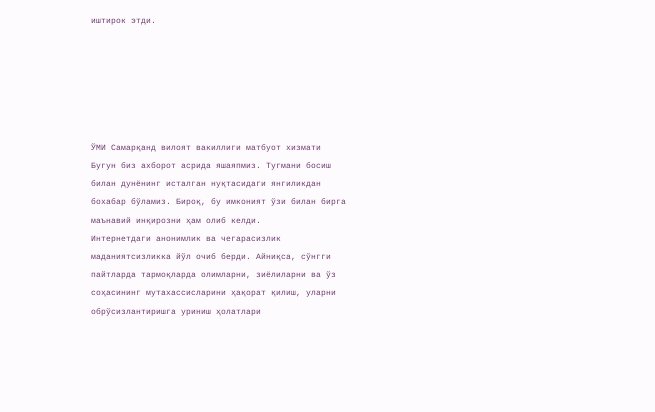иштирок этди.






ЎМИ Самарқанд вилоят вакиллиги матбуот хизмати
Бугун биз ахборот асрида яшаяпмиз. Тугмани босиш билан дунёнинг исталган нуқтасидаги янгиликдан бохабар бўламиз. Бироқ, бу имконият ўзи билан бирга маънавий инқирозни ҳам олиб келди.
Интернетдаги анонимлик ва чегарасизлик маданиятсизликка йўл очиб берди. Айниқса, сўнгги пайтларда тармоқларда олимларни, зиёлиларни ва ўз соҳасининг мутахассисларини ҳақорат қилиш, уларни обрўсизлантиришга уриниш ҳолатлари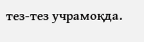тез-тез учрамоқда.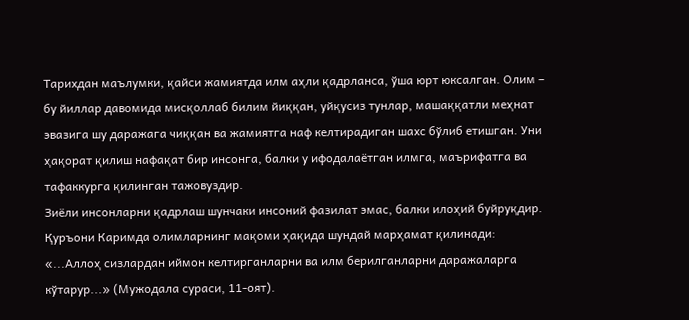Тарихдан маълумки, қайси жамиятда илм аҳли қадрланса, ўша юрт юксалган. Олим – бу йиллар давомида мисқоллаб билим йиққан, уйқусиз тунлар, машаққатли меҳнат эвазига шу даражага чиққан ва жамиятга наф келтирадиган шахс бўлиб етишган. Уни ҳақорат қилиш нафақат бир инсонга, балки у ифодалаётган илмга, маърифатга ва тафаккурга қилинган тажовуздир.
Зиёли инсонларни қадрлаш шунчаки инсоний фазилат эмас, балки илоҳий буйруқдир. Қуръони Каримда олимларнинг мақоми ҳақида шундай марҳамат қилинади:
«...Аллоҳ сизлардан иймон келтирганларни ва илм берилганларни даражаларга кўтарур...» (Мужодала сураси, 11-оят).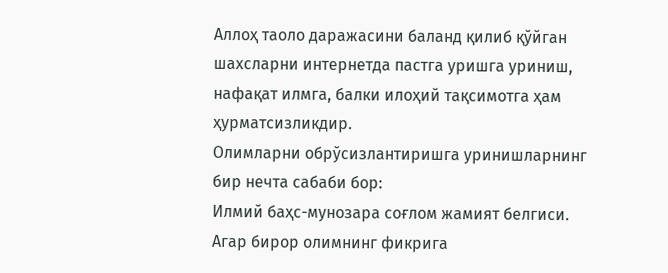Аллоҳ таоло даражасини баланд қилиб қўйган шахсларни интернетда пастга уришга уриниш, нафақат илмга, балки илоҳий тақсимотга ҳам ҳурматсизликдир.
Олимларни обрўсизлантиришга уринишларнинг бир нечта сабаби бор:
Илмий баҳс-мунозара соғлом жамият белгиси. Агар бирор олимнинг фикрига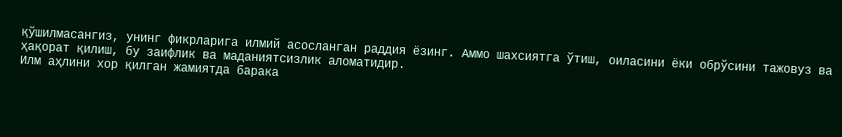қўшилмасангиз, унинг фикрларига илмий асосланган раддия ёзинг. Аммо шахсиятга ўтиш, оиласини ёки обрўсини тажовуз ва ҳақорат қилиш, бу заифлик ва маданиятсизлик аломатидир.
Илм аҳлини хор қилган жамиятда барака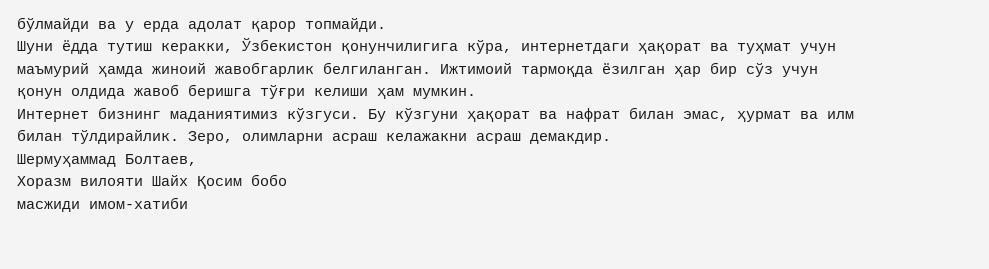бўлмайди ва у ерда адолат қарор топмайди.
Шуни ёдда тутиш керакки, Ўзбекистон қонунчилигига кўра, интернетдаги ҳақорат ва туҳмат учун маъмурий ҳамда жиноий жавобгарлик белгиланган. Ижтимоий тармоқда ёзилган ҳар бир сўз учун қонун олдида жавоб беришга тўғри келиши ҳам мумкин.
Интернет бизнинг маданиятимиз кўзгуси. Бу кўзгуни ҳақорат ва нафрат билан эмас, ҳурмат ва илм билан тўлдирайлик. Зеро, олимларни асраш келажакни асраш демакдир.
Шермуҳаммад Болтаев,
Хоразм вилояти Шайх Қосим бобо
масжиди имом-хатиби